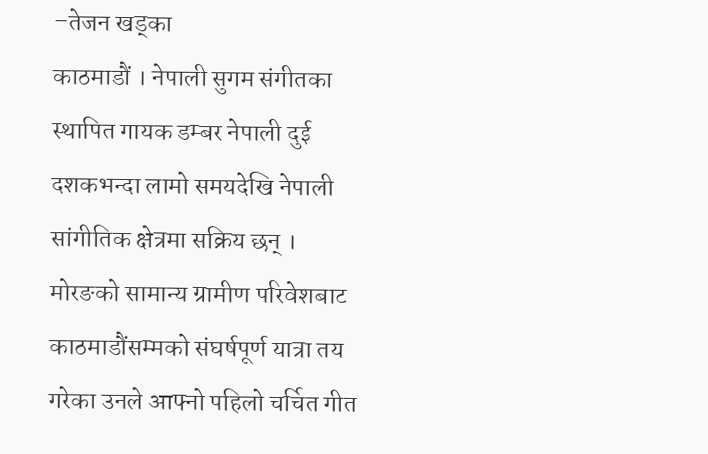–तेजन खड्का
काठमाडौं । नेपाली सुगम संगीतका स्थापित गायक डम्बर नेपाली दुई दशकभन्दा लामो समयदेखि नेपाली सांगीतिक क्षेत्रमा सक्रिय छन् । मोरङको सामान्य ग्रामीण परिवेशबाट काठमाडौंसम्मको संघर्षपूर्ण यात्रा तय गरेका उनले आफ्नो पहिलो चर्चित गीत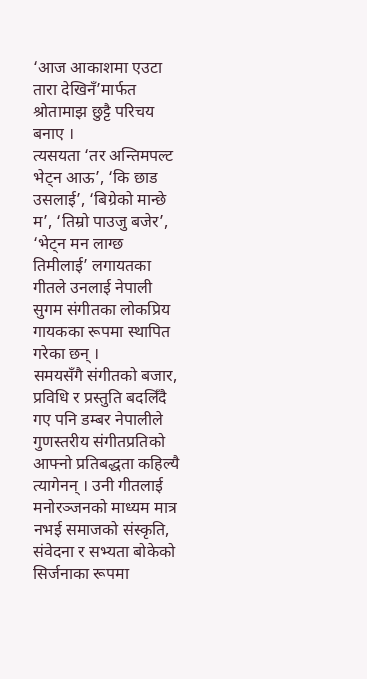‘आज आकाशमा एउटा तारा देखिनँ’मार्फत श्रोतामाझ छुट्टै परिचय बनाए ।
त्यसयता ‘तर अन्तिमपल्ट भेट्न आऊ’, ‘कि छाड उसलाई’, ‘बिग्रेको मान्छे म’, ‘तिम्रो पाउजु बजेर’, ‘भेट्न मन लाग्छ तिमीलाई’ लगायतका गीतले उनलाई नेपाली सुगम संगीतका लोकप्रिय गायकका रूपमा स्थापित गरेका छन् ।
समयसँगै संगीतको बजार, प्रविधि र प्रस्तुति बदलिँदै गए पनि डम्बर नेपालीले गुणस्तरीय संगीतप्रतिको आफ्नो प्रतिबद्धता कहिल्यै त्यागेनन् । उनी गीतलाई मनोरञ्जनको माध्यम मात्र नभई समाजको संस्कृति, संवेदना र सभ्यता बोकेको सिर्जनाका रूपमा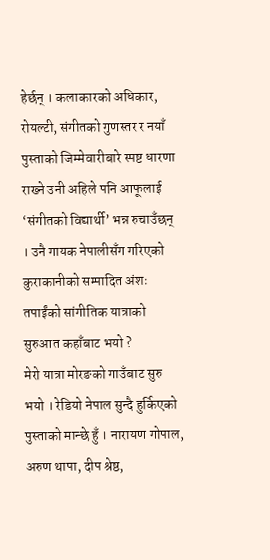हेर्छन् । कलाकारको अधिकार, रोयल्टी, संगीतको गुणस्तर र नयाँ पुस्ताको जिम्मेवारीबारे स्पष्ट धारणा राख्ने उनी अहिले पनि आफूलाई ‘संगीतको विद्यार्थी’ भन्न रुचाउँछन् । उनै गायक नेपालीसँग गरिएको कुराकानीको सम्पादित अंशः
तपाईंको सांगीतिक यात्राको सुरुआत कहाँबाट भयो ?
मेरो यात्रा मोरङको गाउँबाट सुरु भयो । रेडियो नेपाल सुन्दै हुर्किएको पुस्ताको मान्छे हुँ । नारायण गोपाल, अरुण थापा, दीप श्रेष्ठ,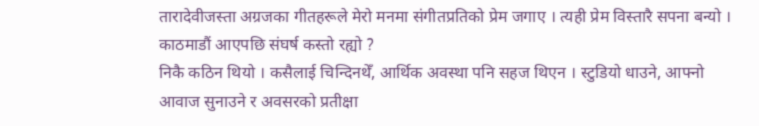तारादेवीजस्ता अग्रजका गीतहरूले मेरो मनमा संगीतप्रतिको प्रेम जगाए । त्यही प्रेम विस्तारै सपना बन्यो ।
काठमाडौं आएपछि संघर्ष कस्तो रह्यो ?
निकै कठिन थियो । कसैलाई चिन्दिनथेँ, आर्थिक अवस्था पनि सहज थिएन । स्टुडियो धाउने, आफ्नो आवाज सुनाउने र अवसरको प्रतीक्षा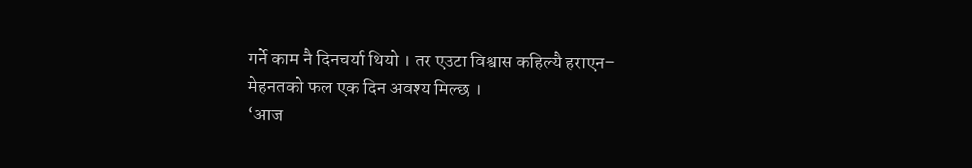गर्ने काम नै दिनचर्या थियो । तर एउटा विश्वास कहिल्यै हराएन– मेहनतको फल एक दिन अवश्य मिल्छ ।
‘आज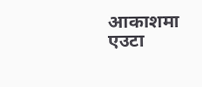आकाशमा एउटा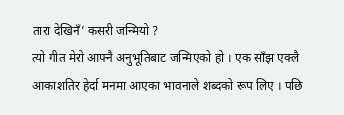तारा देखिनँ’ कसरी जन्मियो ?
त्यो गीत मेरो आफ्नै अनुभूतिबाट जन्मिएको हो । एक साँझ एक्लै आकाशतिर हेर्दा मनमा आएका भावनाले शब्दको रूप लिए । पछि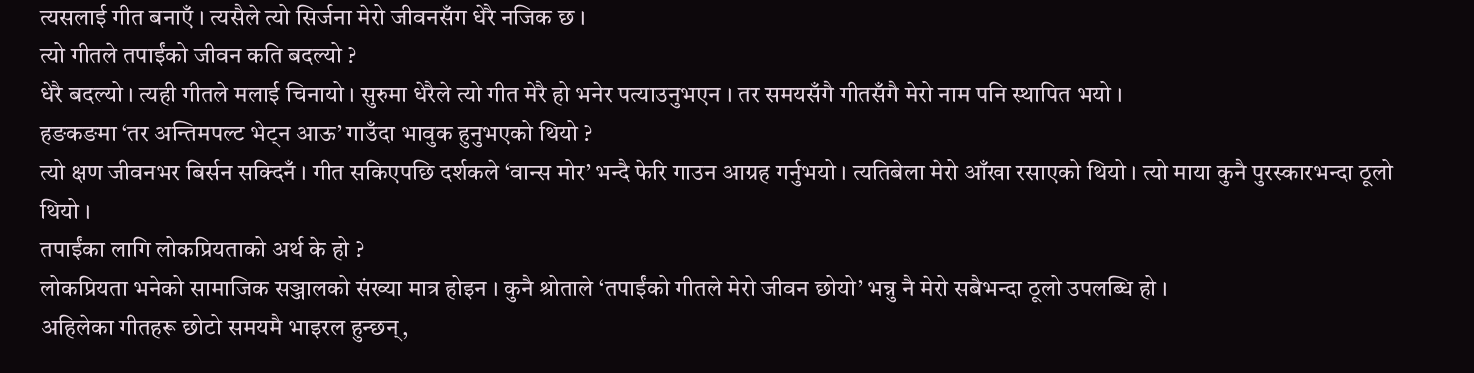त्यसलाई गीत बनाएँ । त्यसैले त्यो सिर्जना मेरो जीवनसँग धेरै नजिक छ ।
त्यो गीतले तपाईंको जीवन कति बदल्यो ?
धेरै बदल्यो । त्यही गीतले मलाई चिनायो । सुरुमा धेरैले त्यो गीत मेरै हो भनेर पत्याउनुभएन । तर समयसँगै गीतसँगै मेरो नाम पनि स्थापित भयो ।
हङकङमा ‘तर अन्तिमपल्ट भेट्न आऊ’ गाउँदा भावुक हुनुभएको थियो ?
त्यो क्षण जीवनभर बिर्सन सक्दिनँ । गीत सकिएपछि दर्शकले ‘वान्स मोर’ भन्दै फेरि गाउन आग्रह गर्नुभयो । त्यतिबेला मेरो आँखा रसाएको थियो । त्यो माया कुनै पुरस्कारभन्दा ठूलो थियो ।
तपाईंका लागि लोकप्रियताको अर्थ के हो ?
लोकप्रियता भनेको सामाजिक सञ्जालको संख्या मात्र होइन । कुनै श्रोताले ‘तपाईंको गीतले मेरो जीवन छोयो’ भन्नु नै मेरो सबैभन्दा ठूलो उपलब्धि हो ।
अहिलेका गीतहरू छोटो समयमै भाइरल हुन्छन्,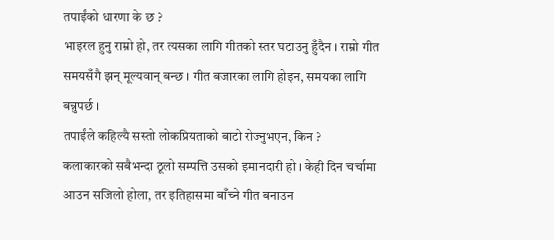तपाईंको धारणा के छ ?
भाइरल हुनु राम्रो हो, तर त्यसका लागि गीतको स्तर घटाउनु हुँदैन । राम्रो गीत समयसँगै झन् मूल्यवान् बन्छ । गीत बजारका लागि होइन, समयका लागि बन्नुपर्छ ।
तपाईंले कहिल्यै सस्तो लोकप्रियताको बाटो रोज्नुभएन, किन ?
कलाकारको सबैभन्दा ठूलो सम्पत्ति उसको इमानदारी हो । केही दिन चर्चामा आउन सजिलो होला, तर इतिहासमा बाँच्ने गीत बनाउन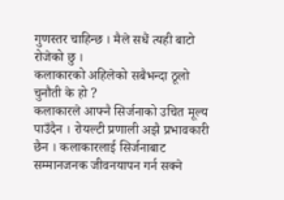गुणस्तर चाहिन्छ । मैले सधैं त्यही बाटो रोजेको छु ।
कलाकारको अहिलेको सबैभन्दा ठूलो चुनौती के हो ?
कलाकारले आफ्नै सिर्जनाको उचित मूल्य पाउँदैन । रोयल्टी प्रणाली अझै प्रभावकारी छैन । कलाकारलाई सिर्जनाबाट सम्मानजनक जीवनयापन गर्न सक्ने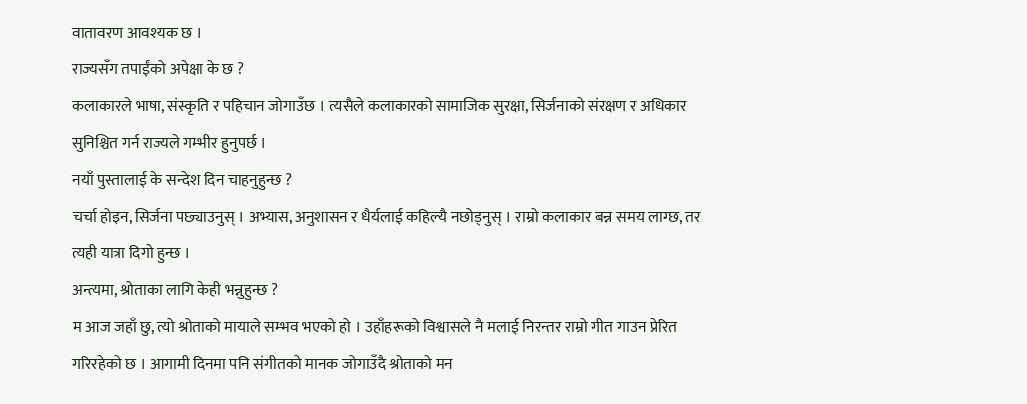वातावरण आवश्यक छ ।
राज्यसँग तपाईंको अपेक्षा के छ ?
कलाकारले भाषा, संस्कृति र पहिचान जोगाउँछ । त्यसैले कलाकारको सामाजिक सुरक्षा, सिर्जनाको संरक्षण र अधिकार सुनिश्चित गर्न राज्यले गम्भीर हुनुपर्छ ।
नयाँ पुस्तालाई के सन्देश दिन चाहनुहुन्छ ?
चर्चा होइन, सिर्जना पछ्याउनुस् । अभ्यास, अनुशासन र धैर्यलाई कहिल्यै नछोड्नुस् । राम्रो कलाकार बन्न समय लाग्छ, तर त्यही यात्रा दिगो हुन्छ ।
अन्त्यमा, श्रोताका लागि केही भन्नुहुन्छ ?
म आज जहाँ छु, त्यो श्रोताको मायाले सम्भव भएको हो । उहाँहरूको विश्वासले नै मलाई निरन्तर राम्रो गीत गाउन प्रेरित गरिरहेको छ । आगामी दिनमा पनि संगीतको मानक जोगाउँदै श्रोताको मन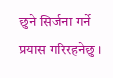छुने सिर्जना गर्ने प्रयास गरिरहनेछु ।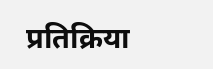प्रतिक्रिया